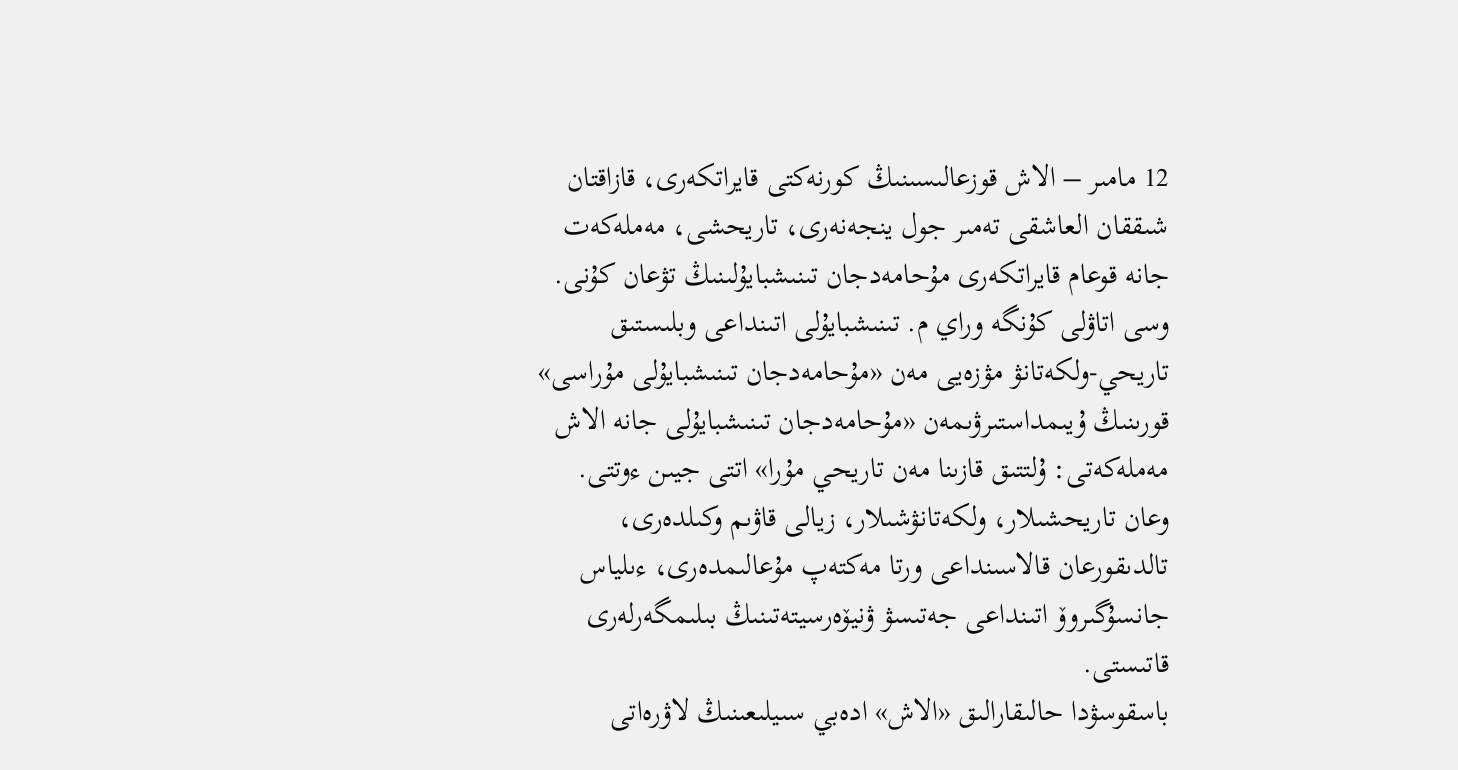12 مامىر – الاش قوزعالىسىنىڭ كورنەكتى قايراتكەرى، قازاقتان شىققان العاشقى تەمىر جول ينجەنەرى، تاريحشى، مەملەكەت جانە قوعام قايراتكەرى مۇحامەدجان تىنىشبايۇلىنىڭ تۋعان كۇنى.
وسى اتاۋلى كۇنگە وراي م. تىنىشبايۇلى اتىنداعى وبلىستىق تاريحي-ولكەتانۋ مۋزەيى مەن «مۇحامەدجان تىنىشبايۇلى مۇراسى» قورىنىڭ ۇيىمداستىرۋىمەن «مۇحامەدجان تىنىشبايۇلى جانە الاش مەملەكەتى: ۇلتتىق قازىنا مەن تاريحي مۇرا» اتتى جيىن ءوتتى. وعان تاريحشىلار، ولكەتانۋشىلار، زيالى قاۋىم وكىلدەرى، تالدىقورعان قالاسىنداعى ورتا مەكتەپ مۇعالىمدەرى، ءىلياس جانسۇگىروۆ اتىنداعى جەتىسۋ ۋنيۆەرسيتەتىنىڭ بىلىمگەرلەرى قاتىستى.
باسقوسۋدا حالىقارالىق «الاش» ادەبي سىيلىعىنىڭ لاۋرەاتى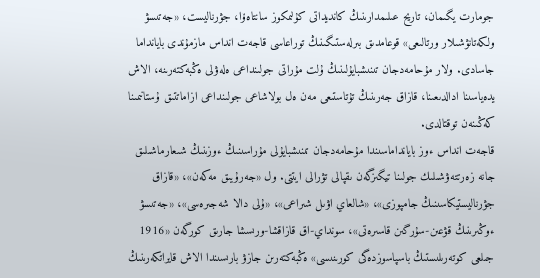جومارت يگىمان، تاريح عىلىمدارىنىڭ كانديداتى كۇلىمكوز سانتاەۆا، جۋرناليست، «جەتىسۋ ولكەتانۋشىلار ورتالىعى» قوعامدىق بىرلەستىگىنىڭ توراعاسى قاجەت انداس مازمۇندى بايانداما جاسادى. ولار مۇحامەدجان تىنىشبايۇلىنىڭ ۇلت مۇراتى جولىنداعى ەلەۋلى ەڭبەكتەرىنە، الاش يدەياسىنا ادالدىعىنا، قازاق جەرىنىڭ تۇتاستىعى مەن ەل بولاشاعى جولىنداعى ازاماتتىق ۇستانىمىنا كەڭىنەن توقتالدى.
قاجەت انداس ءوز بايانداماسىندا مۇحامەدجان تىنىشبايۇلى مۇراسىنىڭ ءوزىنىڭ شىعارماشىلىق جانە زەرتتەۋشىلىك جولىنا تيگىزگەن ىقپالى تۋرالى ايتتى. ول «جەرۇيىق مەكەن»، «قازاق جۋرناليستيكاسىنىڭ جامپوزى»، «شالعاي اۋىل شىراعى»، «ۇلى دالا شەجىرەسى»، «جەتىسۋ ءوڭىرىنىڭ قۋعىن-سۇرگىن قاسىرەتى»، سونداي-اق قازاقشا-ورىسشا جارىق كورگەن «1916 جىلعى كوتەرىلىستىڭ باسپاسوزدەگى كورىنىسى» ەڭبەكتەرىن جازۋ بارىسىندا الاش قايراتكەرىنىڭ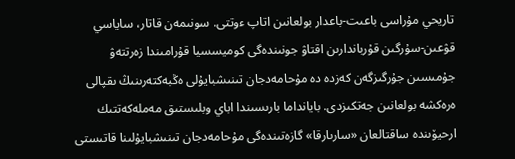تاريحي مۇراسى باعىت-باعدار بولعانىن اتاپ ءوتتى. سونىمەن قاتار، ساياسي قۋعىن-سۇرگىن قۇرباندارىن اقتاۋ جونىندەگى كوميسسيا قۇرامىندا زەرتتەۋ جۇمىسىن جۇرگىزگەن كەزدە دە مۇحامەدجان تىنىشبايۇلى ەڭبەكتەرىنىڭ ىقپالى ەرەكشە بولعانىن جەتكىزدى. بايانداما بارىسىندا اباي وبلىستىق مەملەكەتتىك ارحيۆىندە ساقتالعان «سارىارقا» گازەتىندەگى مۇحامەدجان تىنىشبايۇلىنا قاتىستى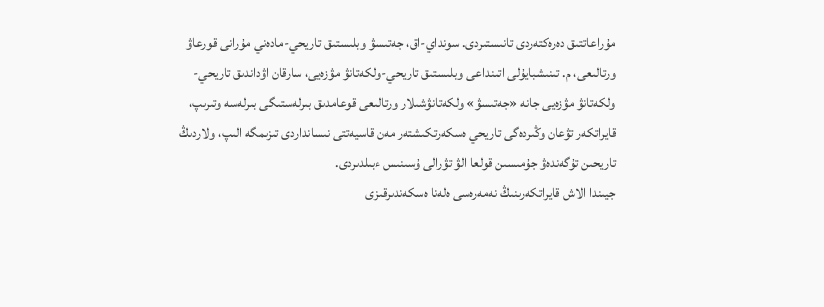مۇراعاتتىق دەرەكتەردى تانىستىردى. سونداي-اق، جەتىسۋ وبلىستىق تاريحي-مادەني مۇرانى قورعاۋ ورتالىعى، م. تىنىشبايۇلى اتىنداعى وبلىستىق تاريحي-ولكەتانۋ مۋزەيى، سارقان اۋداندىق تاريحي-ولكەتانۋ مۋزەيى جانە «جەتىسۋ» ولكەتانۋشىلار ورتالىعى قوعامدىق بىرلەستىگى بىرلەسە وتىرىپ، قايراتكەر تۋعان وڭىردەگى تاريحي ەسكەرتكىشتەر مەن قاسيەتتى نىسانداردى تىزىمگە الىپ، ولاردىڭ تاريحىن تۇگەندەۋ جۇمىسىن قولعا الۋ تۋرالى ۇسىنىس ءبىلدىردى.
جيىندا الاش قايراتكەرىنىڭ نەمەرەسى ەلەنا ەسكەندىرقىزى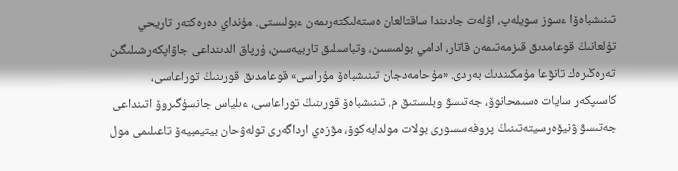تىنىشباەۆا ءسوز سويلەپ، اۋلەت جادىندا ساقتالعان ەستەلىكتەرىمەن ءبولىستى. مۇنداي دەرەكتەر تاريحي تۇلعانىڭ قوعامدىق قىزمەتىمەن قاتار، ادامي بولمىسىن، وتباسىلىق تاربيەسىن، ۇرپاق الدىنداعى جاۋاپكەرشىلىگىن تەرەڭىرەك تانۋعا مۇمكىندىك بەردى. «مۇحامەدجان تىنىشباەۆ مۇراسى» قوعامدىق قورىنىڭ توراعاسى، كاسىپكەر سايات ەسىمحانوۆ، جەتىسۋ وبلىستىق م. تىنىشباەۆ قورىنىڭ توراعاسى، ءىلياس جانسۇگىروۆ اتىنداعى جەتىسۋ ۋنيۆەرسيتەتىنىڭ پروفەسسورى بولات مولدابەكوۆ، مۋزەي ارداگەرى تولەۋحان بيتيمبيەۆ تاعىلىمى مول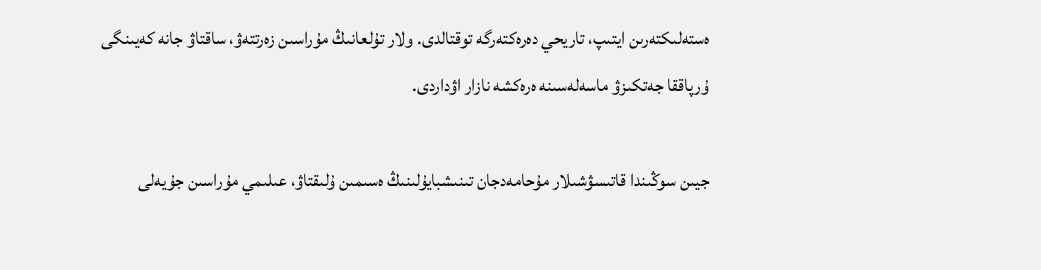ەستەلىكتەرىن ايتىپ، تاريحي دەرەكتەرگە توقتالدى. ولار تۇلعانىڭ مۇراسىن زەرتتەۋ، ساقتاۋ جانە كەيىنگى ۇرپاققا جەتكىزۋ ماسەلەسىنە ەرەكشە نازار اۋداردى.

جيىن سوڭىندا قاتىسۋشىلار مۇحامەدجان تىنىشبايۇلىنىڭ ەسىمىن ۇلىقتاۋ، عىلىمي مۇراسىن جۇيەلى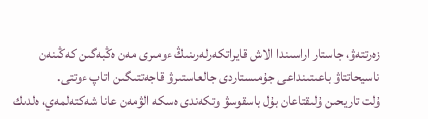زەرتتەۋ، جاستار اراسىندا الاش قايراتكەرلەرىنىڭ ءومىرى مەن ەڭبەگىن كەڭىنەن ناسيحاتتاۋ باعىتىنداعى جۇمىستاردى جالعاستىرۋ قاجەتتىگىن اتاپ ءوتتى.
ۇلت تاريحىن ۇلىقتاعان بۇل باسقوسۋ وتكەندى ەسكە الۋمەن عانا شەكتەلمەي، ەلدىك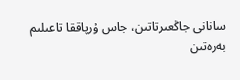سانانى جاڭعىرتاتىن، جاس ۇرپاققا تاعىلىم بەرەتىن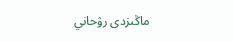ماڭىزدى رۋحاني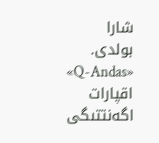شارا بولدى.
«Q-Andas» اقپارات اگەنتتىگى